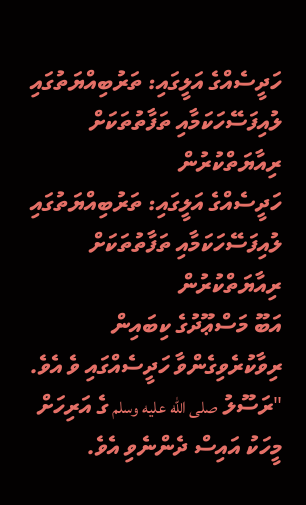ހަދީސެއްގެ އަލީގައި: ތަރުބިއްޔަތުގައި ލުއިފަސޭހަކަމާއި ތަފާތުތަކަށް ރިއާޔަތްކުރުން
ހަދީސެއްގެ އަލީގައި: ތަރުބިއްޔަތުގައި ލުއިފަސޭހަކަމާއި ތަފާތުތަކަށް ރިއާޔަތްކުރުން
އަބޫ މަސްޢޫދުގެ ކިބައިން ރިވާކުރެވިގެންވާ ހަދީސެއްގައި ވެ އެވެ. "ރަސޫލު صلى الله عليه وسلم ގެ އަރިހަށް މީހަކު އައިސް ދެންނެވި އެވެ.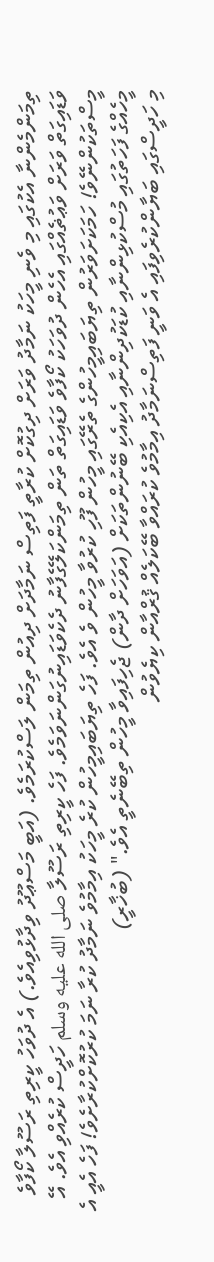ތިމަންމެންނާ އެކުގައި މި ވެނި މީހަކު ނަމާދު ވަރަށް ދިގުކޮށް ކުރާތީ ފަތިސް ނަމާދަށް ދިއުން ތިމަން ލަސްކުރަމެވެ. (އަބީ މަސްޢޫދު ވިދާޅުވިއެވެ.) އެ ދުވަހު ކީރިތި ރަސޫލާ ކޯފާވެ ވަޑައިގަތް ވަރަށް ވަޢުޡެއްގައި އެހެން ދުވަހަކު ކޯފާވެ ވަޑައިގަތް ތަން ތިމަންކަލޭގެފާނު ދެކެވަޑައިނުގަންނަވަމެވެ. ފަހެ ކީރިތި ރަސޫލާ صلى الله عليه وسلم ހަދީސް ކުރެއްވި އެވެ. އޭ މީސްތަކުންނޭވެ! ހަމަކަށަވަރުން ތިޔަބައިމީހުންގެ ތެރޭގައި މީހުން ފޫހި ކުރުވާ މީހުން ވެ އެވެ. ފަހެ ތިޔަބައިމީހުން ކުރެ މީހަކު އިމާމުވެ ނަމާދު ކުރާ ނަމަ ކުރުކޮށްކުރާށެވެ! ފަހެ އެއީ އެ މީހެއްގެ ފަހަތުގައި މުސްކުޅިންނާއި ކުޑަކުދިންނާއި އެކިއެކި ބޭނުންތަކަށް (އަވަހަށް ދާން) ޖެހިފައިވާ މީހުން ތިބޭނެތީ އެވެ." (ބުޚާރީ)
މި ހަދީސްގައި ބަޔާންކުރެވިފައި އެ ވަނީ ފަތިސްނަމާދު އިމާމުވެ ކުރައްވާ ބޭކަލެއް ޤުރްއާން ކިޔެވުން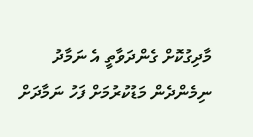މާދިގުކޮށް ގެންދަވާތީ އެ ނަމާދު ނިމެންދެން މަޑުކުރުމަށް ފަހު ނަމާދަށް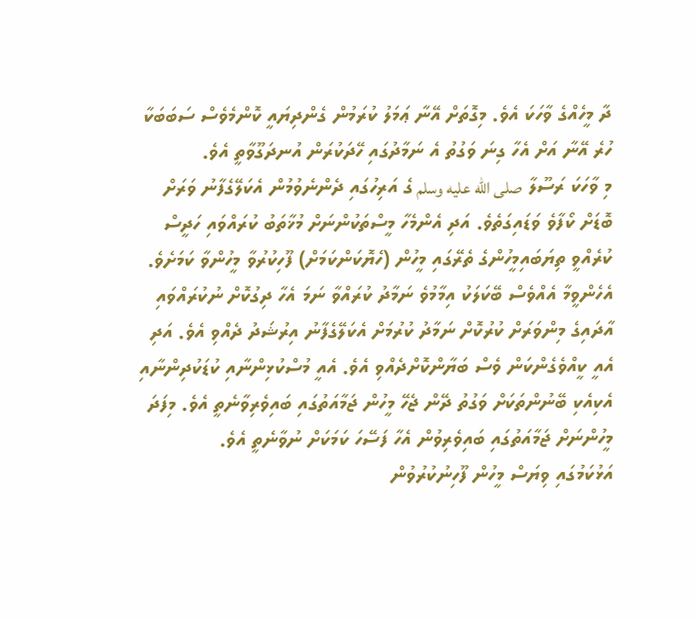ދާ މީހެއްގެ ވާހަކަ އެވެ. މިގޮތަށް އޭނާ ޢަމަލު ކުރަމުން ގެންދިޔައީ ކޮންމެވެސް ސަބަބަކާ ހުރެ އޭނާ އަށް އެހާ ގިނަ ވަގުތު އެ ނަމާދުގައި ހޭދަކުރަން އުނދަގޫވާތީ އެވެ.
މި ވާހަކަ ރަސޫލާ صلى الله عليه وسلم ގެ އަރިހުގައި ދެންނެވުމުން އެކަލޭގެފާނު ވަރަށް ބޮޑަށް ކޯފާވެ ވަޑައިގަތެވެ. އަދި އެންމެހާ މީސްތަކުންނަށް މުޚާތަބު ކުރައްވައި ހަދީސް ކުރެއްވީ ތިޔަބައިމީހުންގެ ތެރޭގައި މީހުން (ހެޔޮކަންކަމަށް) ފޫހިކުރުވާ މީހުންވާ ކަމަށެވެ. އެހެންވީމާ އެއްވެސް ބޭކަލަކު އިމާމުވެ ނަމާދު ކުރައްވާ ނަމަ އެހާ ދިގުކޮށް ނުކުރައްވައި އާދައިގެ މިންވަރަށް ކުރުކޮށް ނަމާދު ކުރުމަށް އެކަލޭގެފާނު އިރުޝަދު ދެއްވި އެވެ. އަދި އެއީ ކީއްވެގެންކަން ވެސް ބަޔާންކޮށްދެއްވި އެވެ. އެއީ މުސްކުޅިންނާއި ކުޑަކުދިންނާއި އެކިއެކި ބޭނުންތަކަށް ވަގުތު ދޭން ޖެހޭ މީހުން ޖަމާއަތުގައި ބައިވެރިވާނެތީ އެވެ. މިފަދަ މީހުންނަށް ޖަމާއަތުގައި ބައިވެރިވުން އެހާ ފަސޭހަ ކަމަކަށް ނުވާނެތީ އެވެ.
އަޅުކަމުގައި ވިޔަސް މީހުން ފޫހިނުކުރުވުން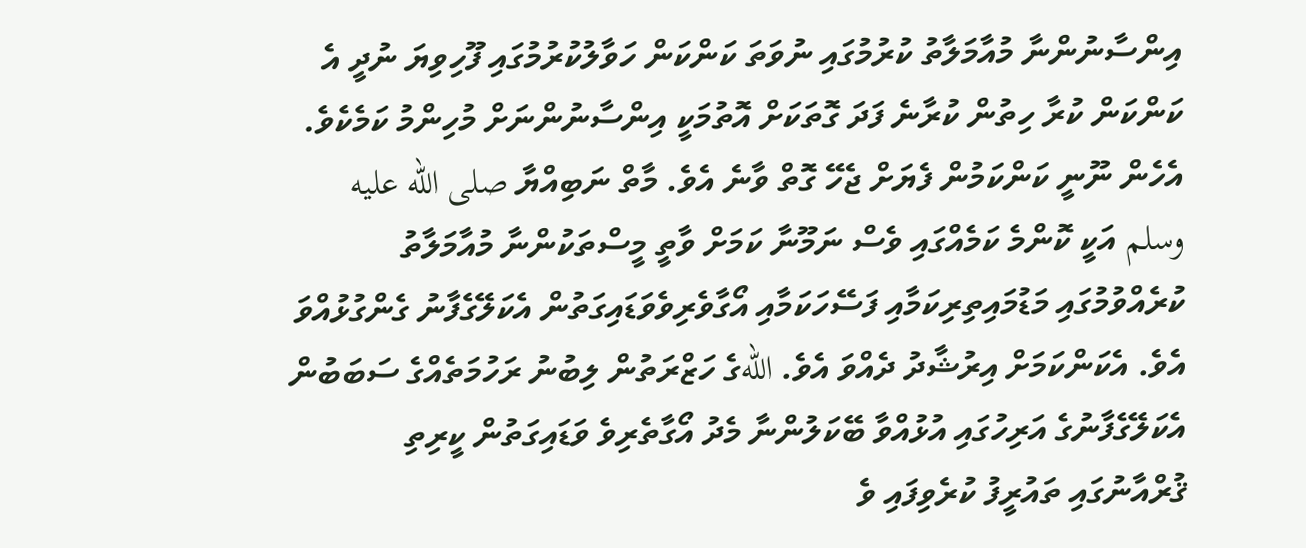އިންސާނުންނާ މުއާމަލާތު ކުރުމުގައި ނުވަތަ ކަންކަން ހަވާލުކުރުމުގައި ފޫހިވިޔަ ނުދީ އެ ކަންކަން ކުރާ ހިތުން ކުރާނެ ފަދަ ގޮތަކަށް އޮތުމަކީ އިންސާނުންނަށް މުހިންމު ކަމެކެވެ. އެހެން ނޫނީ ކަންކަމުން ފެޔަށް ޖެހޭ ގޮތް ވާނެ އެވެ. މާތް ނަބިއްޔާ صلى الله عليه وسلم އަކީ ކޮންމެ ކަމެއްގައި ވެސް ނަމޫނާ ކަމަށް ވާތީ މީސްތަކުންނާ މުއާމަލާތު ކުރެއްވުމުގައި މަޑުމައިތިރިކަމާއި ފަސޭހަކަމާއި އޯގާވެރިވެވަޑައިގަތުން އެކަލޭގެފާނު ގެންގުޅުއްވަ އެވެ. އެކަންކަމަށް އިރުޝާދު ދެއްވަ އެވެ. اللهގެ ހަޒްރަތުން ލިބުނު ރަހުމަތެއްގެ ސަބަބުން އެކަލޭގެފާނުގެ އަރިހުގައި އުޅުއްވާ ބޭކަލުންނާ މެދު އޯގާތެރިވެ ވަޑައިގަތުން ކީރިތި ޤުރްއާނުގައި ތައުރީފު ކުރެވިފައި ވެ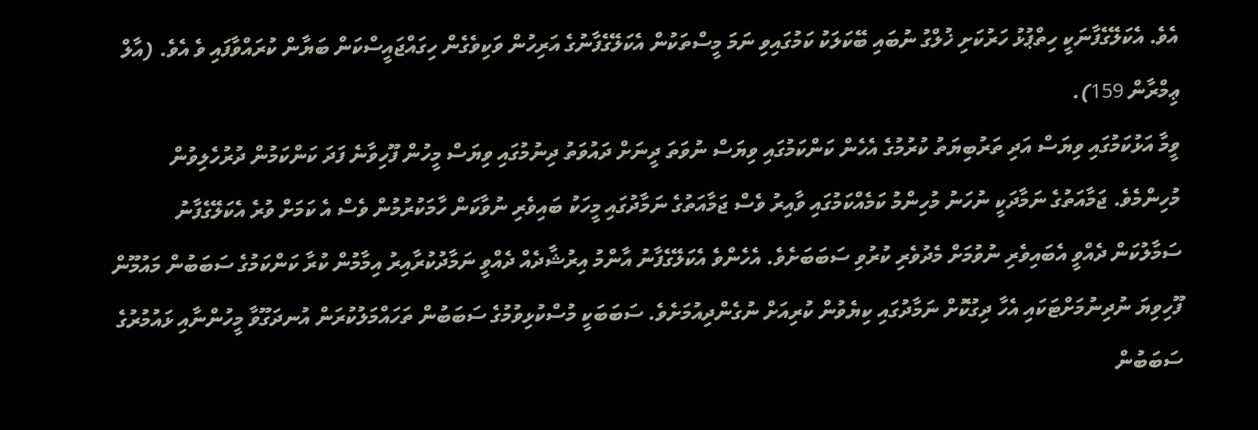އެވެ. އެކަލޭގެފާނަކީ ހިތްޕުޅު ހަރުކަށި ޚުލްގު ނުބައި ބޭކަލަކު ކަމުގައިވި ނަމަ މީސްތަކުން އެކަލޭގެފާނުގެ އަރިހުން ވަކިވެގެން ހިގައްޖައީސްކަން ބަޔާން ކުރައްވާފައި ވެ އެވެ. (އާލް ޢިމްރާން 159).
ވީމާ އަޅުކަމުގައި ވިޔަސް އަދި ތަރުބިޔަތު ކުރުމުގެ އެހެން ކަންކަމުގައި ވިޔަސް ނުވަތަ ދީނަށް ދައުވަތު ދިނުމުގައި ވިޔަސް މީހުން ފޫހިވާނެ ފަދަ ކަންކަމުން ދުރުހެލިވުން މުހިންމެވެ. ޖަމާއަތުގެ ނަމާދަކީ ނުހަނު މުހިންމު ކަމެއްކަމުގައި ވާއިރު ވެސް ޖަމާއަތުގެ ނަމާދުގައި މީހަކު ބައިވެރި ނުވާކަން ހާމަކުރުމުން ވެސް އެ ކަމަށް ވުރެ އެކަލޭގެފާނު ސަމާލުކަން ދެއްވީ އެބައިވެރި ނުވުމަށް މެދުވެރި ކުރުވި ސަބަބަށެވެ. އެހެންވެ އެކަލޭގެފާނު އާންމު އިރުޝާދެއް ދެއްވީ ނަމާދުކުރާއިރު އިމާމުން ކުރާ ކަންކަމުގެ ސަބަބުން މައުމޫން ފޫހިވިޔަ ނުދިނުމަށްޓަކައި އެހާ ދިގުކޮށް ނަމާދުގައި ކިޔެވުން ކުރިއަށް ނުގެންދިއުމަށެވެ. ސަބަބަކީ މުސްކުޅިވުމުގެ ސަބަބުން ތަހައްމަލުކުރަން އުނދަގޫވާ މީހުންނާއި ޅައުމުރުގެ ސަބަބުން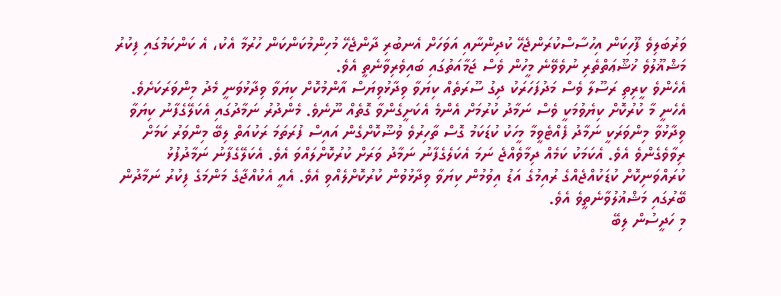ވަރުބަލިވެ ފޫހިކަން އިހުސާސްކުރަންޖެހޭ ކުދިންނާއި އަވަހަށް އެނބުރި ދާންޖެހޭ މުހިންމުކަންކަން ހުރުމާ އެކު، އެ ކަންކަމުގައި ފިކުރު މަޝްޣޫލުވެ ޚުޝޫޢަތްތެރި ނުވެވޭނެ މީހުން ވެސް ޖަމާއަތުގައި ބައިވެރިވާނެތީ އެވެ.
އެހެންވެ ކީރިތި ރަސޫލާ ވެސް މަދުފަހަރަކު ދިގު ސޫރަތެއް ކިޔަވާ ވިދާޅުވިޔަސް އާންމުކޮށް ކިޔަވާ ވިދާޅުވަނީ މެދު މިންވަރަކަށެވެ. އެހެނީ މާ ކުރުކޮށް ކިޔެވުމަކީ ވެސް ނަމާދު ކުރުމަށް އެންމެ އެކަށީގެންވާ ގޮތެއް ނޫނެވެ. މެންދުރު ނަމާދުގައި އެކަލޭގެފާނު ކިޔަވާ ވިދާޅުވާ މިންވަރަކީ ނަމާދު ފެއްޓެވީމާ މީހަކު ކުޑަކަމު ގޮސް ތާހިރުވެ ވުޟޫކޮށްގެން އައިސް ފުރަތަމަ ރަކުއަތް ލިބޭ މިންވަރު ކަމަށް ރިވާވެގެންވެ އެވެ. އެކަމަކު ކަމެއް ދިމާވެއްޖެ ނަމަ އެކަލެގެފާނު ނަމާދު ވަރަށް ކުރުކޮށްލައްވަ އެވެ. އެކަލޭގެފާނު ނަމާދުފުޅު ކުރައްވަނިކޮށް ކުޑަކުއްޖެއްގެ ރުއިމުގެ އަޑު އިވުމުން ކިޔަވާ ވިދާޅުވުން ކުރުކޮށްލެއްވި އެވެ. އެއީ އެކުއްޖާގެ މަންމަގެ ފިކުރު ނަމާދުން ބޭރުގައި މަޝްޣުލުވާނެތީވެ އެވެ.
މި ހަދީސުން ލިބޭ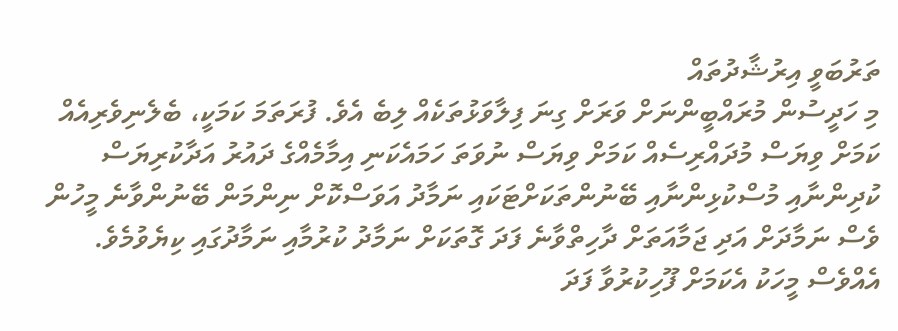ތަރުބަވީ އިރުޝާދުތައް
މި ހަދީސުން މުރައްބީންނަށް ވަރަށް ގިނަ ފިލާވަޅުތަކެއް ލިބެ އެވެ. ފުރަތަމަ ކަމަކީ، ބެލެނިވެރިއެއް ކަމަށް ވިޔަސް މުދައްރިސެއް ކަމަށް ވިޔަސް ނުވަތަ ހަމައެކަނި އިމާމެއްގެ ދައުރު އަދާކުރިޔަސް ކުދިންނާއި މުސްކުޅިންނާއި ބޭނުންތަކަށްޓަކައި ނަމާދު އަވަސްކޮށް ނިންމަން ބޭނުންވާނެ މީހުން ވެސް ނަމާދަށް އަދި ޖަމާއަތަށް ދާހިތްވާނެ ފަދަ ގޮތަކަށް ނަމާދު ކުރުމާއި ނަމާދުގައި ކިޔެވުމެވެ. އެއްވެސް މީހަކު އެކަމަށް ފޫހިކުރުވާ ފަދަ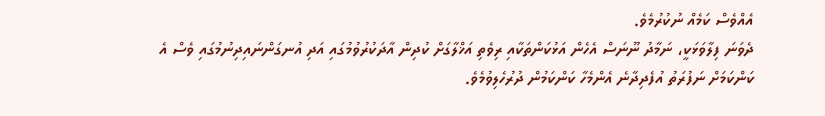އެއްވެސް ކަމެއް ނުކުރުމެވެ.
ދެވަނަ ފިލާވަޅަކީ، ނަމާދު ނޫނަސް އެހެން އަޅުކަންތަކާއި ރިވެތި އަޚްލާގަށް ކުދިން އާދަކުރުވުމުގައި އަދި އުނގަންނައިދިނުމުގައި ވެސް އެ ކަންކަމަށް ނަފުރަތު އުފެދިދާނެ އެންމެހާ ކަންކަމުން ދުރުހެލިވުމެވެ.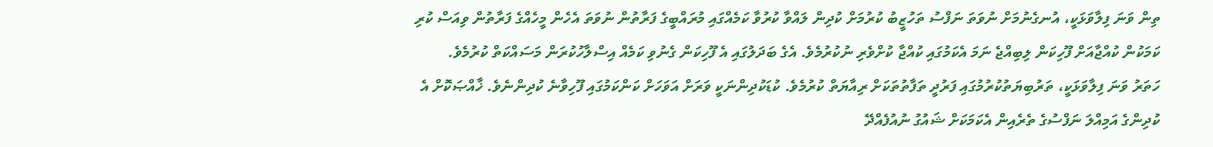ތިން ވަނަ ފިލާވަޅަކީ، އުނގެނުމަށް ނުވަތަ ނަފްސު ތަހުޒީބު ކުރުމަށް ކުދިން ލައްވާ ކުރުވާ ކަމެއްގައި މުރައްބީގެ ފަރާތުން ނުވަތަ އެހެން މީހެއްގެ ފަރާތުން ވިއަސް ކުރި ކަމަކުން ކުއްޖާއަށް ފޫހިކަން ލިބިއްޖެ ނަމަ އެކަމުގައި ކުއްޖާ ކުށްވެރި ނުކުރުމެވެ. އެގެ ބަދަލުގައި އެ ފޫހިކަން ގެނުވި ކަމެއް އިސްލާހުކުރަން މަސައްކަތް ކުރުމެވެ.
ހަތަރު ވަނަ ފިލާވަޅަކީ، ތަރުބިޔަތުކުރުމުގައި ފަރުދީ ތަފާތުތަކަށް ރިއާޔަތް ކުރުމެވެ. ކުޑަކުދިންނަކީ ވަރަށް އަވަހަށް ކަންކަމުގައި ފޫހިވާނެ ކުދިންނެވެ. ޚާއްޞަކޮށް އެ ކުދިންގެ އަމިއްލަ ނަފްސުގެ ތެރެއިން އެކަމަކަށް ޝައުގު ނުއުފެއްދޭ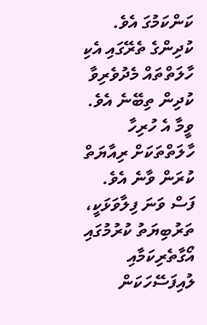ކަންކަމުގަ އެވެ. ކުދިންގެ ތެރޭގައި އެކި ހާލަތްތައް މެދުވެރިވާ ކުދިން ތިބޭނެ އެވެ. ވީމާ އެ ހުރިހާ ހާލަތްތަކަށް ރިއާޔަތް ކުރަން ވާނެ އެވެ.
ފަސް ވަނަ ފިލާވަޅަކީ، ތަރުބިޔަތު ކުރުމުގައި އޯގާތެރިކަމާއި ލުއިފަސޭހަކަން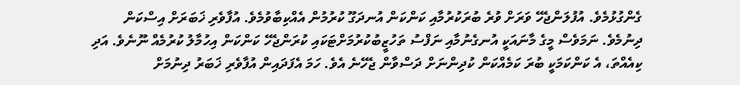ގެންގުޅުމެވެ. އުފުލަންޖެހޭ ވަރަށް ވުރެ ބުރަކުރުމާއި ކަންކަން އުނދަގޫ ކުރުމުން އެއްކިބާވުމެވެ. އުފާވެރި ޚަބަރަށް އިސްކަން ދިނުމެވެ. ނަމަވެސް މީގެ މާނައަކީ އުނގެނުމާއި ނަފްސު ތަހުޒީބުކުރުމަށްޓަކައި ކުރަންޖެހޭ ކަންކަން އިހުމާލު ކުރުމެއް ނޫނެވެ. އަދި ކިއެއްތަ، އެ ކަންކަމަކީ ބުރަ ކަމެއްކަން ކުދިންނަށް ދަސްވާން ޖެހޭނެ އެވެ. ހަމަ އެފަދައިން އުފާވެރި ޚަބަރު ދިނުމަށް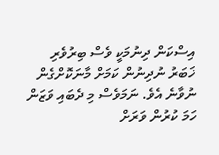އިސްކަން ދިނުމަކީ ވެސް ބިރުވެރި ޚަބަރު ނުދިނުން ކަމަށް މާނަކޮށްގެން ނުވާނެ އެވެ. ނަމަވެސް މި ދެބައި ވަޒަން ހަމަ ކުރުން ވަރަށް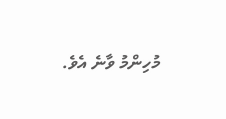މުހިންމު ވާނެ އެވެ.